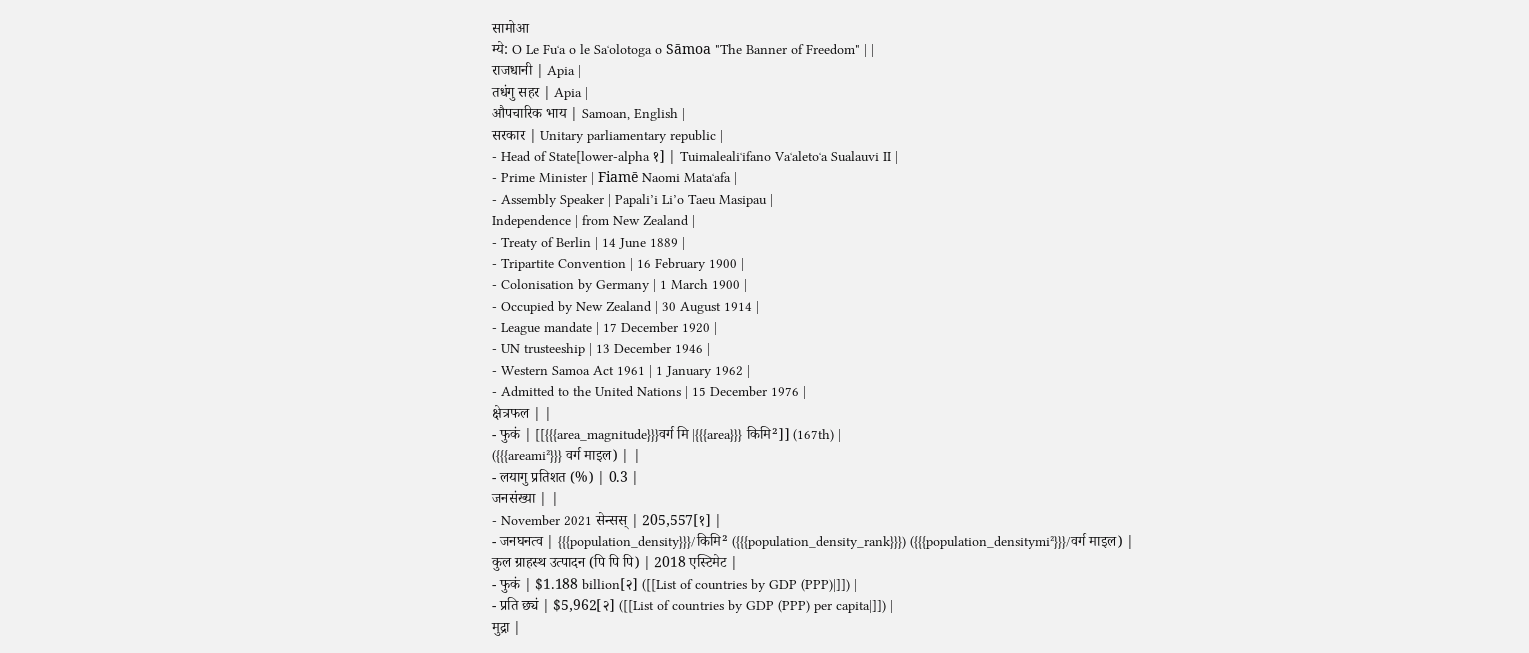सामोआ
म्ये: O Le Fuʻa o le Saʻolotoga o Sāmoa "The Banner of Freedom" | |
राजधानी | Apia |
तधंगु सहर | Apia |
औपचारिक भाय | Samoan, English |
सरकार | Unitary parliamentary republic |
- Head of State[lower-alpha १] | Tuimalealiʻifano Vaʻaletoʻa Sualauvi II |
- Prime Minister | Fiamē Naomi Mataʻafa |
- Assembly Speaker | Papali’i Li’o Taeu Masipau |
Independence | from New Zealand |
- Treaty of Berlin | 14 June 1889 |
- Tripartite Convention | 16 February 1900 |
- Colonisation by Germany | 1 March 1900 |
- Occupied by New Zealand | 30 August 1914 |
- League mandate | 17 December 1920 |
- UN trusteeship | 13 December 1946 |
- Western Samoa Act 1961 | 1 January 1962 |
- Admitted to the United Nations | 15 December 1976 |
क्षेत्रफल | |
- फुकं | [[{{{area_magnitude}}}वर्ग मि |{{{area}}} किमि²]] (167th) |
({{{areami²}}} वर्ग माइल) | |
- लयागु प्रतिशत (%) | 0.3 |
जनसंख्या | |
- November 2021 सेन्सस् | 205,557[१] |
- जनघनत्व | {{{population_density}}}/किमि² ({{{population_density_rank}}}) ({{{population_densitymi²}}}/वर्ग माइल) |
कुल ग्राहस्थ उत्पादन (पि पि पि) | 2018 एस्टिमेट |
- फुकं | $1.188 billion[२] ([[List of countries by GDP (PPP)|]]) |
- प्रति छ्यं | $5,962[२] ([[List of countries by GDP (PPP) per capita|]]) |
मुद्रा |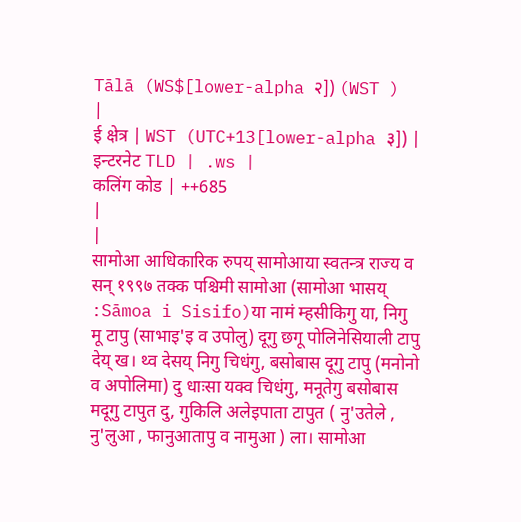Tālā (WS$[lower-alpha २]) (WST )
|
ई क्षेत्र | WST (UTC+13[lower-alpha ३]) |
इन्टरनेट TLD | .ws |
कलिंग कोड | ++685
|
|
सामोआ आधिकारिक रुपय् सामोआया स्वतन्त्र राज्य व सन् १९९७ तक्क पश्चिमी सामोआ (सामोआ भासय् :Sāmoa i Sisifo)या नामं म्हसीकिगु या, निगु मू टापु (साभाइ'इ व उपोलु) दूगु छगू पोलिनेसियाली टापु देय् ख। थ्व देसय् निगु चिधंगु, बसोबास दूगु टापु (मनोनो व अपोलिमा) दु धाःसा यक्व चिधंगु, मनूतेगु बसोबास मदूगु टापुत दु, गुकिलि अलेइपाता टापुत ( नु'उतेले , नु'लुआ , फानुआतापु व नामुआ ) ला। सामोआ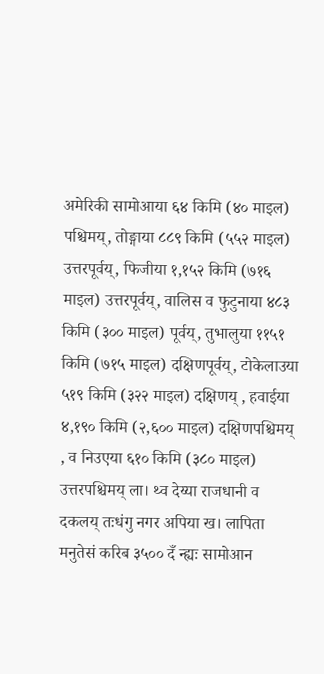अमेरिकी सामोआया ६४ किमि (४० माइल) पश्चिमय्, तोङ्गाया ८८९ किमि (५५२ माइल) उत्तरपूर्वय्, फिजीया १,१५२ किमि (७१६ माइल) उत्तरपूर्वय्, वालिस व फुटुनाया ४८३ किमि (३०० माइल) पूर्वय्, तुभालुया ११५१ किमि (७१५ माइल) दक्षिणपूर्वय्, टोकेलाउया ५१९ किमि (३२२ माइल) दक्षिणय् , हवाईया ४,१९० किमि (२,६०० माइल) दक्षिणपश्चिमय् , व निउएया ६१० किमि (३८० माइल) उत्तरपश्चिमय् ला। थ्व देय्या राजधानी व दकलय् तःधंगु नगर अपिया ख। लापिता मनुतेसं करिब ३५०० दँ न्ह्यः सामोआन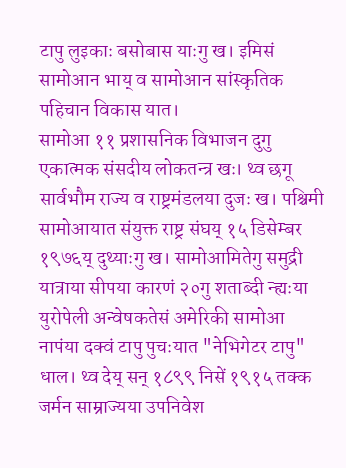टापु लुइकाः बसोबास याःगु ख। इमिसं सामोआन भाय् व सामोआन सांस्कृतिक पहिचान विकास यात।
सामोआ ११ प्रशासनिक विभाजन दुगु एकात्मक संसदीय लोकतन्त्र खः। थ्व छगू सार्वभौम राज्य व राष्ट्रमंडलया दुजः ख। पश्चिमी सामोआयात संयुक्त राष्ट्र संघय् १५ डिसेम्बर १९७६य् दुथ्याःगु ख। सामोआमितेगु समुद्री यात्राया सीपया कारणं २०गु शताब्दी न्ह्यःया युरोपेली अन्वेषकतेसं अमेरिकी सामोआ नापंया दक्वं टापु पुचःयात "नेभिगेटर टापु" धाल। थ्व देय् सन् १८९९ निसें १९१५ तक्क जर्मन साम्राज्यया उपनिवेश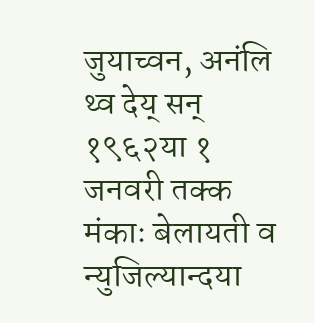जुयाच्वन, अनंलि थ्व देय् सन् १९६२या १ जनवरी तक्क मंकाः बेलायती व न्युजिल्यान्दया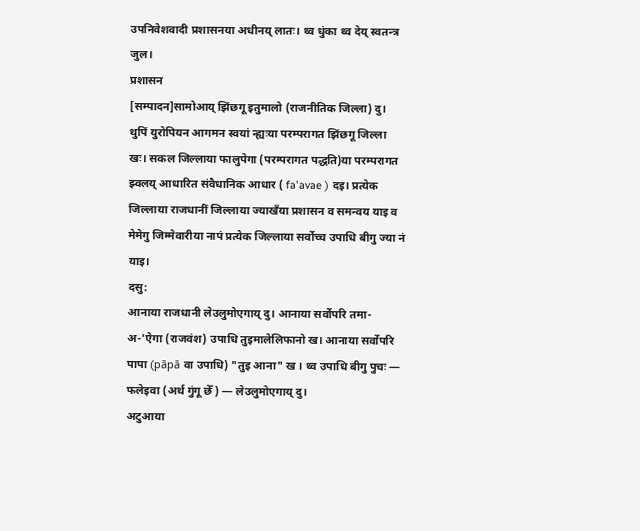उपनिवेशवादी प्रशासनया अधीनय् लातः। थ्व धुंका थ्व देय् स्वतन्त्र जुल।
प्रशासन
[सम्पादन]सामोआय् झिंछगू इतुमालो (राजनीतिक जिल्ला) दु। थुपिं युरोपियन आगमन स्वयां न्ह्यःया परम्परागत झिंछगू जिल्ला खः। सकल जिल्लाया फालुपेगा (परम्परागत पद्धति)या परम्परागत झ्वलय् आधारित संवैधानिक आधार ( fa'avae ) दइ। प्रत्येक जिल्लाया राजधानीं जिल्लाया ज्याखँया प्रशासन व समन्वय याइ व मेमेगु जिम्मेवारीया नापं प्रत्येक जिल्लाया सर्वोच्च उपाधि बीगु ज्या नं याइ।
दसु:
आनाया राजधानी लेउलुमोएगाय् दु। आनाया सर्वोपरि तमा-अ-'ऐगा (राजवंश) उपाधि तुइमालेलिफानो ख। आनाया सर्वोपरि पापा (pāpā वा उपाधि) "तुइ आना" ख । थ्व उपाधि बीगु पुचः — फलेइवा (अर्थ गुंगू छेँ) — लेउलुमोएगाय् दु।
अटुआया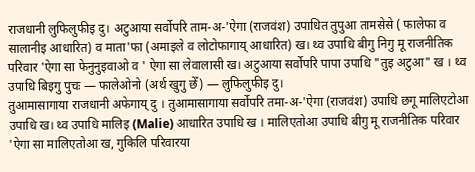राजधानी लुफिलुफीइ दु। अटुआया सर्वोपरि ताम-अ-'ऐगा (राजवंश) उपाधित तुपुआ तामसेसे ( फालेफा व सालानीइ आधारित) व माता'फा (अमाइले व लोटोफागाय् आधारित) ख। थ्व उपाधि बीगु निगु मू राजनीतिक परिवार 'ऐगा सा फेनुनुइवाओ व ' ऐगा सा लेवालासी ख। अटुआया सर्वोपरि पापा उपाधि "तुइ अटुआ" ख । थ्व उपाधि बिइगु पुचः — फालेओनो (अर्थ खुगु छेँ) — लुफिलुफीइ दु।
तुआमासागाया राजधानी अफेगाय् दु । तुआमासागाया सर्वोपरि तमा-अ-'ऐगा (राजवंश) उपाधि छगू मालिएटोआ उपाधि ख। थ्व उपाधि मालिइ (Malie) आधारित उपाधि ख । मालिएतोआ उपाधि बीगु मू राजनीतिक परिवार 'ऐगा सा मालिएतोआ ख, गुकिलि परिवारया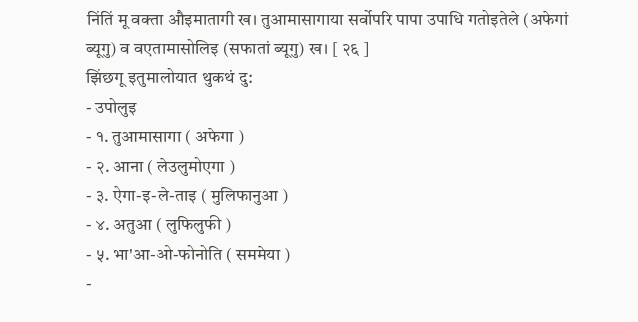निंतिं मू वक्ता औइमातागी ख। तुआमासागाया सर्वोपरि पापा उपाधि गतोइतेले (अफेगां ब्यूगु) व वएतामासोलिइ (सफातां ब्यूगु) ख। [ २६ ]
झिंछगू इतुमालोयात थुकथं दु:
- उपोलुइ
- १. तुआमासागा ( अफेगा )
- २. आना ( लेउलुमोएगा )
- ३. ऐगा-इ-ले-ताइ ( मुलिफानुआ )
- ४. अतुआ ( लुफिलुफी )
- ५. भा'आ-ओ-फोनोति ( सममेया )
-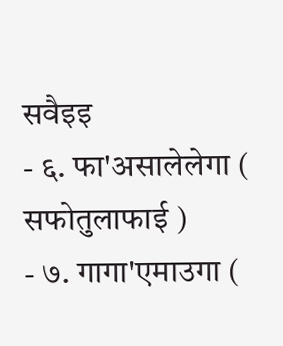सवैइइ
- ६. फा'असालेलेगा ( सफोतुलाफाई )
- ७. गागा'एमाउगा (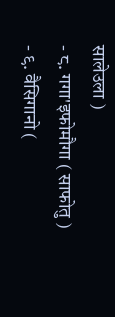सालेउला )
- ८. गगा'इफोमौगा ( साफोतु )
- ९. वैसिगानो (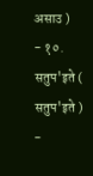असाउ )
- १०. सतुप'इते ( सतुप'इते )
-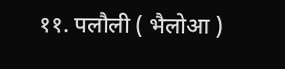११. पलौली ( भैलोआ )